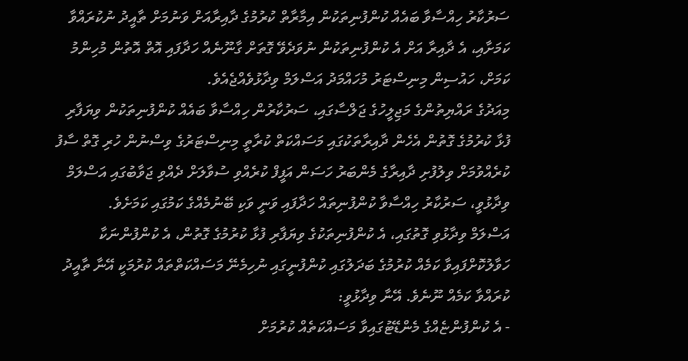ސަރުކާރު ހިއްސާވާ ބައެއް ކުންފުނިތަކުން އިމާރާތް ކުރުމުގެ ދާއިރާއަށް ވަނުމަށް ތާއީދު ނުކުރައްވާ ކަމަށާއި، އެ ދާއިރާ އަށް އެ ކުންފުނިތަކުން ނުވަދެވޭ ގޮތަށް ގާނޫނެއް ހަދާފައި އޮތް އޮތުން މުހިންމު ކަމަށް، ހައުސިން މިނިސްޓަރު މުހައްމަދު އަސްލަމް ވިދާޅުވެއްޖެއެވެ.
މިއަދުގެ ރައްޔިތުންގެ މަޖިލީހުގެ ޖަލްސާގައި، ސަރުކާރުން ހިއްސާވާ ބައެއް ކުންފުނިތަކުން ވިޔަފާރި ފުޅާ ކުރުމުގެ ގޮތުން އެހެން ދާއިރާތަކުގައި މަސައްކަތް ކުރާތީ މިނިސްޓަރުގެ ވިސްނުން ހުރި ގޮތް ސާފު ކުރެއްވުމަށް ވިލުފުށި ދާއިރާގެ މެންބަރު ހަސަން އަފީފް ކުރެއްވި ސުވާލަށް ދެއްވި ޖަވާބުގައި އަސްލަމް ވިދާޅުވީ، ސަރުކާރު ހިއްސާވާ ކުންފުނިތައް ހަދާފައި ވަނީ ވަކި ބޭނުމެއްގެ ކަމުގައި ކަމަށެވެ.
އަސްލަމް ވިދާޅުވި ގޮތުގައި، އެ ކުންފުނިތަކުގެ ވިޔަފާރި ފުޅާ ކުރުމުގެ ގޮތުން، އެ ކުންފުންނަކާ ހަވާލުކޮށްފައިވާ ކަމެއް ކުރުމުގެ ބަދަލުގައި ކުންފުނީގައި ނުހިމެނޭ މަސައްކަތްތައް ކުރުމަކީ އޭނާ ތާއީދު ކުރައްވާ ކަމެއް ނޫނެވެ. އޭނާ ވިދާޅުވީ:
- އެ ކުންފުންޏެއްގެ މެންޑޭޓުގައިވާ މަސައްކަތެއް ކުރުމަށް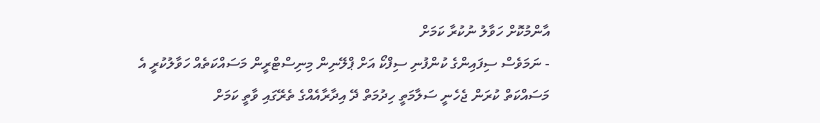އާންމުކޮށް ހަވާލު ނުކުރާ ކަމަށް
- ނަމަވެސް ސިފައިންގެ ކުންފުނި ސިފްކޯ އަށް ޕްލޭނިން މިނިސްޓްރީން މަސައްކަތެއް ހަވާލުކުރީ އެ މަސައްކަތް ކުރަން ޖެހެނީ ސަލާމަތީ ހިދުމަތް ދޭ އިދާރާއެއްގެ ތެރޭގައި ވާތީ ކަމަށް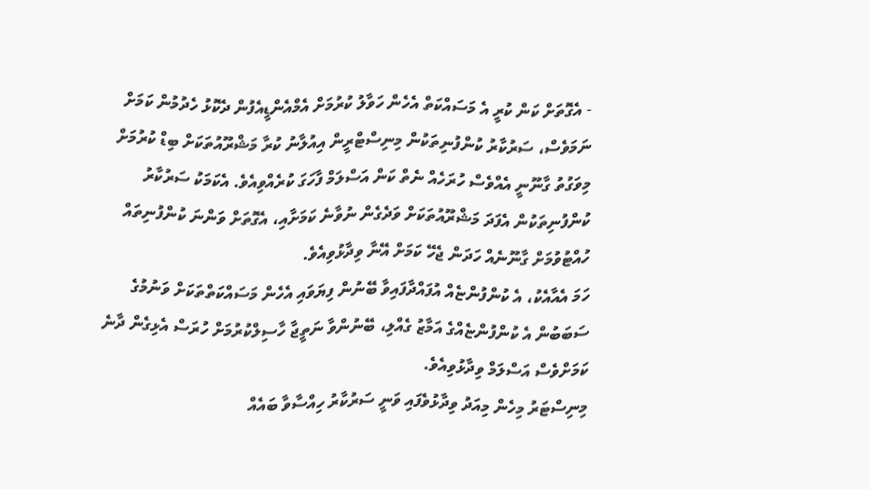- އެގޮތަށް ކަން ކުރީ އެ މަސައްކަތް އެހެން ހަވާލު ކުރުމަށް އެމްއެންޑީއެފުން ދެކޮޅު ހެދުމުން ކަމަށް
ނަމަވެސް، ސަރުކާރު ކުންފުނިތަކުން މިނިސްޓްރީން އިއުލާނު ކުރާ މަޝްރޫއުތަކަށް ބިޑް ކުރުމަށް މިވަގުތު ގާނޫނީ އެއްވެސް ހުރަހެއް ނެތް ކަން އަސްލަމް ފާހަގަ ކުރެއްވިއެވެ. އެކަމަކު ސަރުކާރު ކުންފުނިތަކުން އެފަދަ މަޝްރޫއުތަކަށް ވަދެގެން ނުވާނެ ކަމަށާއި، އެގޮތަށް ވަންނަ ކުންފުނިތައް ހުއްޓުވުމަށް ގާނޫނެއް ހަދަން ޖެހޭ ކަމަށް އޭނާ ވިދާޅުވިއެވެ.
ހަމަ އެއާއެކު، އެ ކުންފުންޏެއް އުފައްދާފައިވާ ބޭނުން ފިޔަވައި އެހެން މަސައްކަތްތަކަށް ވަނުމުގެ ސަބަބުން އެ ކުންފުންޏެއްގެ އަމާޒު ގެއްލި، ބޭނުންވާ ނަތީޖާ ހާސިލްކުރުމަށް ހުރަސް އެޅިގެން ދާނެ ކަމަށްވެސް އަސްލަމް ވިދާޅުވިއެވެ.
މިނިސްޓަރު މިހެން މިއަދު ވިދާޅުވެފައި ވަނީ ސަރުކާރު ހިއްސާވާ ބައެއް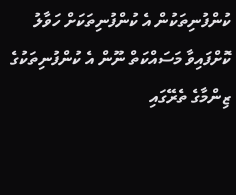ކުންފުނިތަކުން އެ ކުންފުނިތަކަށް ހަވާލު ކޮށްފައިވާ މަސައްކަތް ނޫން އެ ކުންފުނިތަކުގެ ޒިންމާގެ ތެރޭގައި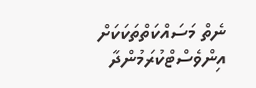ނެތް މަސައްކަތްތަކަކަށް އިންވެސްޓްކުރަމުންދާ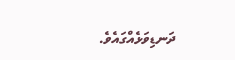ދަނޑިވަޅެއްގައެވެ.